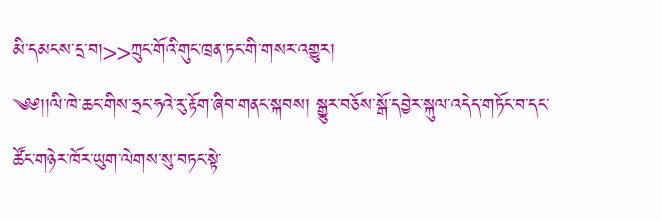མི་དམངས་དྲ་བ།>>ཀྲུང་གོའི་གུང་ཁྲན་ཏང་གི་གསར་འགྱུར།
༄༅།།ལི་ཁེ་ཆང་གིས་ཧྲང་ཧའེ་རུ་རྟོག་ཞིབ་གནང་སྐབས། སྒྱུར་བཅོས་སྒོ་དབྱེར་སྐུལ་འདེད་གཏོང་བ་དང་
ཚོང་གཉེར་ཁོར་ཡུག་ལེགས་སུ་བཏང་སྟེ་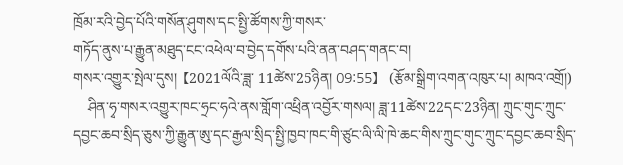ཁྲོམ་རའི་བྱེད་པོའི་གསོན་ཤུགས་དང་སྤྱི་ཚོགས་ཀྱི་གསར་
གཏོད་ནུས་པ་རྒྱུན་མཐུད་ངང་འཕེལ་བ་བྱེད་དགོས་པའི་ནན་བཤད་གནང་བ།
གསར་འགྱུར་སྤེལ་དུས།  【2021ལོའི་ཟླ་ 11ཚེས་25ཉིན། 09:55】   (རྩོམ་སྒྲིག་འགན་འཁུར་པ། མཁའ་འགྲོ།)
    ཤིན་ཧྭ་གསར་འགྱུར་ཁང་ཧྲང་ཧའེ་ནས་གློག་འཕྲིན་འབྱོར་གསལ། ཟླ་11ཚེས་22དང་23ཉིན། ཀྲུང་གུང་ཀྲུང་དབྱང་ཆབ་སྲིད་ཅུས་ཀྱི་རྒྱུན་ཨུ་དང་རྒྱལ་སྲིད་སྤྱི་ཁྱབ་ཁང་གི་ཙུང་ལི་ལི་ཁེ་ཆང་གིས་ཀྲུང་གུང་ཀྲུང་དབྱང་ཆབ་སྲིད་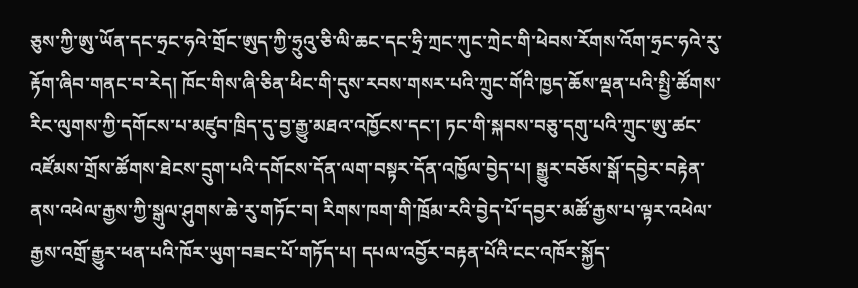ཅུས་ཀྱི་ཨུ་ཡོན་དང་ཧྲང་ཧའེ་གྲོང་ཨུད་ཀྱི་ཧྲུའུ་ཅི་ལི་ཆང་དང་ཧྲི་ཀྲང་ཀུང་ཀྲེང་གི་ཕེབས་རོགས་འོག་ཧྲང་ཧའེ་རུ་རྟོག་ཞིབ་གནང་བ་རེད། ཁོང་གིས་ཞི་ཅིན་ཕིང་གི་དུས་རབས་གསར་པའི་ཀྲུང་གོའི་ཁྱད་ཆོས་ལྡན་པའི་སྤྱི་ཚོགས་རིང་ལུགས་ཀྱི་དགོངས་པ་མཛུབ་ཁྲིད་དུ་བྱ་རྒྱུ་མཐའ་འཁྱོངས་དང་། ཏང་གི་སྐབས་བཅུ་དགུ་པའི་ཀྲུང་ཨུ་ཚང་འཛོམས་གྲོས་ཚོགས་ཐེངས་དྲུག་པའི་དགོངས་དོན་ལག་བསྟར་དོན་འཁྱོལ་བྱེད་པ། སྒྱུར་བཅོས་སྒོ་དབྱེར་བརྟེན་ནས་འཕེལ་རྒྱས་ཀྱི་སྒུལ་ཤུགས་ཆེ་རུ་གཏོང་བ། རིགས་ཁག་གི་ཁྲོམ་རའི་བྱེད་པོ་དབྱར་མཚོ་རྒྱས་པ་ལྟར་འཕེལ་རྒྱས་འགྲོ་རྒྱུར་ཕན་པའི་ཁོར་ཡུག་བཟང་པོ་གཏོད་པ། དཔལ་འབྱོར་བརྟན་པོའི་ངང་འཁོར་སྐྱོད་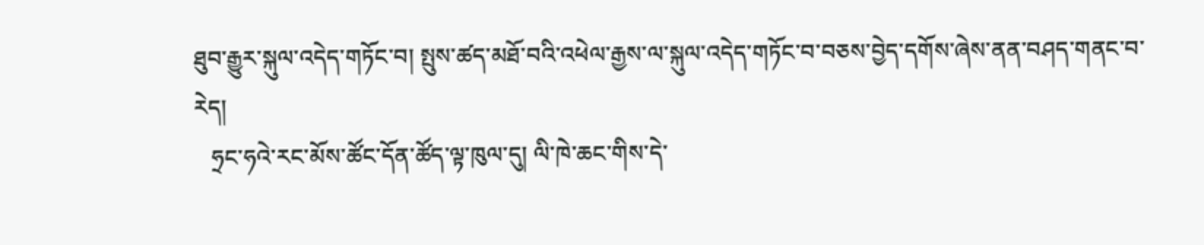ཐུབ་རྒྱུར་སྐུལ་འདེད་གཏོང་བ། སྤུས་ཚད་མཐོ་བའི་འཕེལ་རྒྱས་ལ་སྐུལ་འདེད་གཏོང་བ་བཅས་བྱེད་དགོས་ཞེས་ནན་བཤད་གནང་བ་རེད།
   ཧྲང་ཧའེ་རང་མོས་ཚོང་དོན་ཚོད་ལྟ་ཁུལ་དུ། ལི་ཁེ་ཆང་གིས་དེ་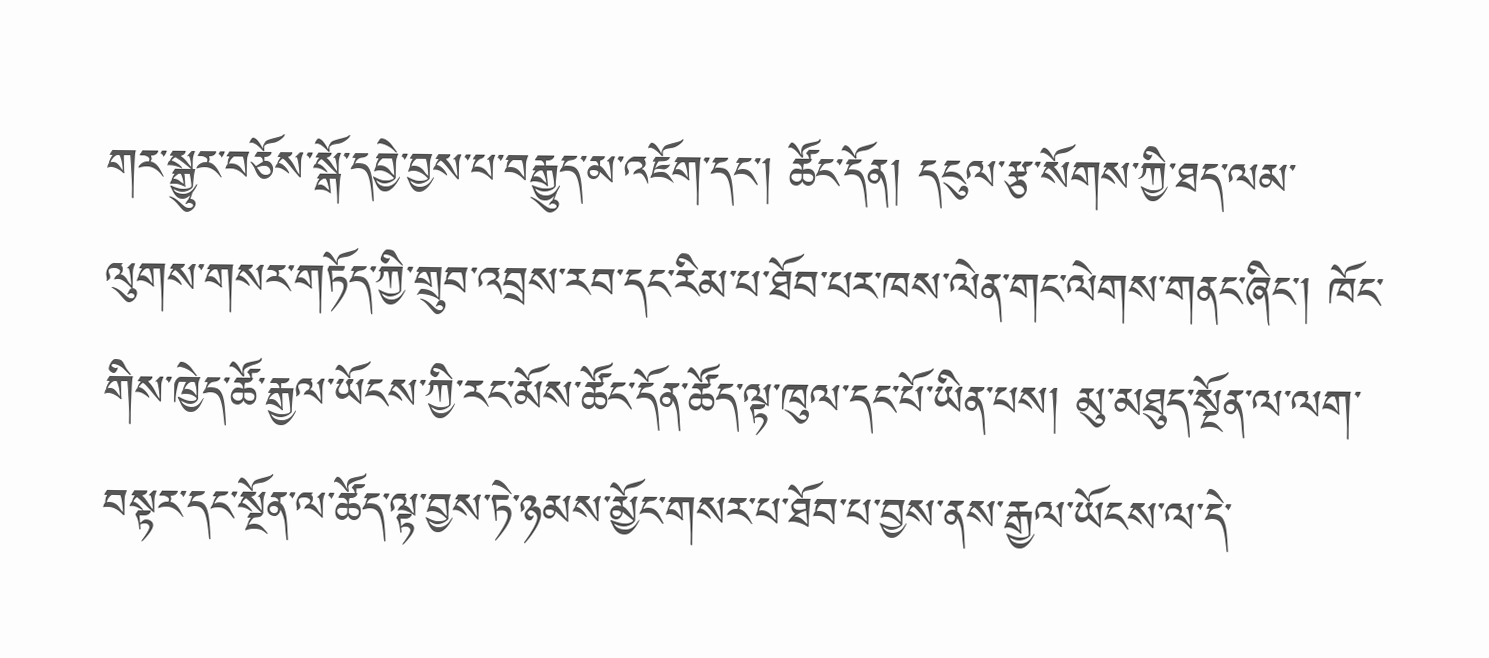གར་སྒྱུར་བཅོས་སྒོ་དབྱེ་བྱས་པ་བརྒྱུད་མ་འཇོག་དང་། ཚོང་དོན། དངུལ་རྩ་སོགས་ཀྱི་ཐད་ལམ་ལུགས་གསར་གཏོད་ཀྱི་གྲུབ་འབྲས་རབ་དང་རིམ་པ་ཐོབ་པར་ཁས་ལེན་གང་ལེགས་གནང་ཞིང་། ཁོང་གིས་ཁྱེད་ཚོ་རྒྱལ་ཡོངས་ཀྱི་རང་མོས་ཚོང་དོན་ཚོད་ལྟ་ཁུལ་དང་པོ་ཡིན་པས། མུ་མཐུད་སྔོན་ལ་ལག་བསྟར་དང་སྔོན་ལ་ཚོད་ལྟ་བྱས་ཏེ་ཉམས་མྱོང་གསར་པ་ཐོབ་པ་བྱས་ནས་རྒྱལ་ཡོངས་ལ་དེ་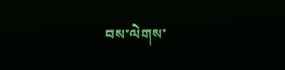བས་ལེགས་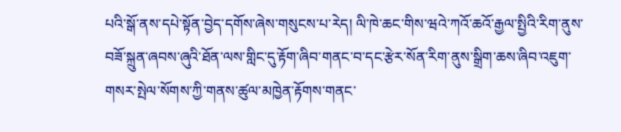པའི་སྒོ་ནས་དཔེ་སྟོན་བྱེད་དགོས་ཞེས་གསུངས་པ་རེད། ལི་ཁེ་ཆང་གིས་ཝའེ་ཀའོ་ཆའོ་རྒྱལ་སྤྱིའི་རིག་ནུས་བཟོ་སྐྲུན་ཞབས་ཞུའི་ཐོན་ལས་གླིང་དུ་རྟོག་ཞིབ་གནང་བ་དང་རྩེར་སོན་རིག་ནུས་སྒྲིག་ཆས་ཞིབ་འཇུག་གསར་སྤེལ་སོགས་ཀྱི་གནས་ཚུལ་མཁྱེན་རྟོགས་གནང་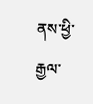ནས་ཕྱི་རྒྱལ་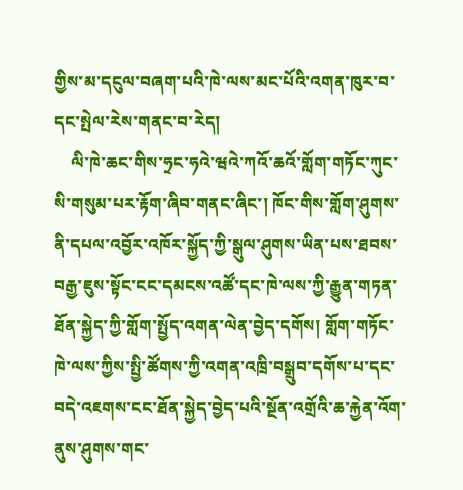གྱིས་མ་དངུལ་བཞག་པའི་ཁེ་ལས་མང་པོའི་འགན་ཁུར་བ་དང་སྤེལ་རེས་གནང་བ་རེད།
    ལི་ཁེ་ཆང་གིས་ཧྲང་ཧའེ་ཝའེ་ཀའོ་ཆའོ་གློག་གཏོང་ཀུང་སི་གསུམ་པར་རྟོག་ཞིབ་གནང་ཞིང་། ཁོང་གིས་གློག་ཤུགས་ནི་དཔལ་འབྱོར་འཁོར་སྐྱོད་ཀྱི་སྒུལ་ཤུགས་ཡིན་པས་ཐབས་བརྒྱ་ཇུས་སྟོང་ངང་དམངས་འཚོ་དང་ཁེ་ལས་ཀྱི་རྒྱུན་གཏན་ཐོན་སྐྱེད་ཀྱི་གློག་སྤྱོད་འགན་ལེན་བྱེད་དགོས། གློག་གཏོང་ཁེ་ལས་ཀྱིས་སྤྱི་ཚོགས་ཀྱི་འགན་འཁྲི་བསྒྲུབ་དགོས་པ་དང་བདེ་འཇགས་ངང་ཐོན་སྐྱེད་བྱེད་པའི་སྔོན་འགྲོའི་ཆ་རྐྱེན་འོག་ནུས་ཤུགས་གང་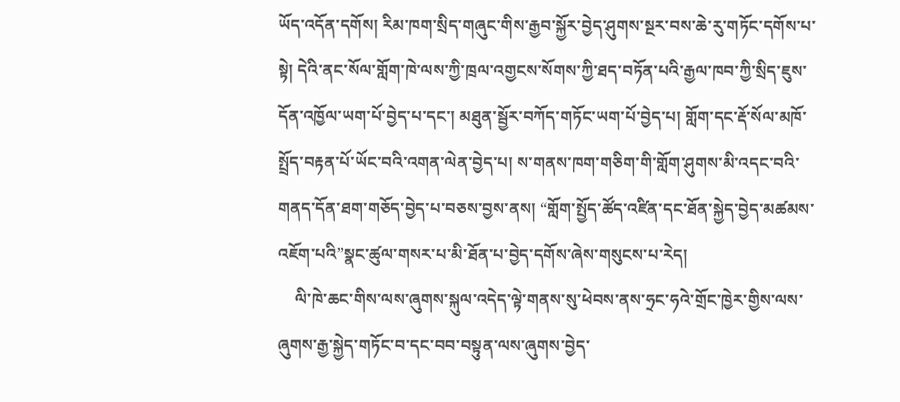ཡོད་འདོན་དགོས། རིམ་ཁག་སྲིད་གཞུང་གིས་རྒྱབ་སྐྱོར་བྱེད་ཤུགས་སྔར་བས་ཆེ་རུ་གཏོང་དགོས་པ་སྟེ། དེའི་ནང་སོལ་གློག་ཁེ་ལས་ཀྱི་ཁྲལ་འགྱངས་སོགས་ཀྱི་ཐད་བཏོན་པའི་རྒྱལ་ཁབ་ཀྱི་སྲིད་ཇུས་དོན་འཁྱོལ་ཡག་པོ་བྱེད་པ་དང་། མཐུན་སྦྱོར་བཀོད་གཏོང་ཡག་པོ་བྱེད་པ། གློག་དང་རྡོ་སོལ་མཁོ་སྤྲོད་བརྟན་པོ་ཡོང་བའི་འགན་ལེན་བྱེད་པ། ས་གནས་ཁག་གཅིག་གི་གློག་ཤུགས་མི་འདང་བའི་གནད་དོན་ཐག་གཅོད་བྱེད་པ་བཅས་བྱས་ནས། “གློག་སྤྱོད་ཚོད་འཛིན་དང་ཐོན་སྐྱེད་བྱེད་མཚམས་འཇོག་པའི”སྣང་ཚུལ་གསར་པ་མི་ཐོན་པ་བྱེད་དགོས་ཞེས་གསུངས་པ་རེད།
    ལི་ཁེ་ཆང་གིས་ལས་ཞུགས་སྐུལ་འདེད་ལྟེ་གནས་སུ་ཕེབས་ནས་ཧྲང་ཧའེ་གྲོང་ཁྱེར་གྱིས་ལས་ཞུགས་རྒྱ་སྐྱེད་གཏོང་བ་དང་བབ་བསྟུན་ལས་ཞུགས་བྱེད་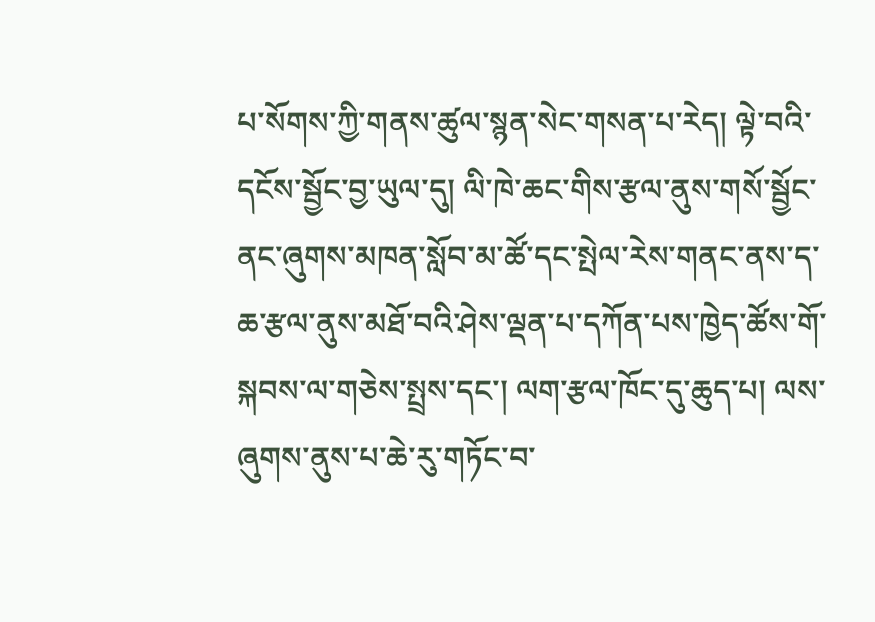པ་སོགས་ཀྱི་གནས་ཚུལ་སྙན་སེང་གསན་པ་རེད། ལྟེ་བའི་དངོས་སྦྱོང་བྱ་ཡུལ་དུ། ལི་ཁེ་ཆང་གིས་རྩལ་ནུས་གསོ་སྦྱོང་ནང་ཞུགས་མཁན་སློབ་མ་ཚོ་དང་སྤེལ་རེས་གནང་ནས་ད་ཆ་རྩལ་ནུས་མཐོ་བའི་ཤེས་ལྡན་པ་དཀོན་པས་ཁྱེད་ཚོས་གོ་སྐབས་ལ་གཅེས་སྤྲས་དང་། ལག་རྩལ་ཁོང་དུ་ཆུད་པ། ལས་ཞུགས་ནུས་པ་ཆེ་རུ་གཏོང་བ་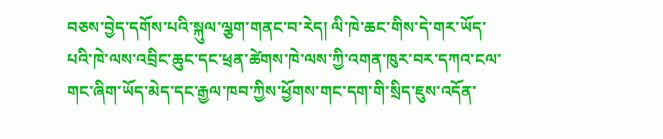བཅས་བྱེད་དགོས་པའི་སྐུལ་ལྕག་གནང་བ་རེད། ལི་ཁེ་ཆང་གིས་དེ་གར་ཡོད་པའི་ཁེ་ལས་འབྲིང་ཆུང་དང་ཕྲན་ཚེགས་ཁེ་ལས་ཀྱི་འགན་ཁུར་བར་དཀའ་ངལ་གང་ཞིག་ཡོད་མེད་དང་རྒྱལ་ཁབ་ཀྱིས་ཕྱོགས་གང་དག་གི་སྲིད་ཇུས་འདོན་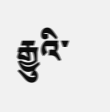རྒྱུའི་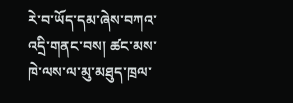རེ་བ་ཡོད་དམ་ཞེས་བཀའ་འདྲི་གནང་བས། ཚང་མས་ཁེ་ལས་ལ་མུ་མཐུད་ཁྲལ་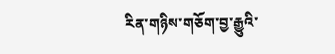རིན་གཉིས་གཅོག་བྱ་རྒྱུའི་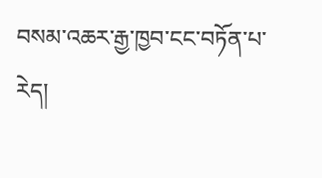བསམ་འཆར་རྒྱ་ཁྱབ་ངང་བཏོན་པ་རེད།